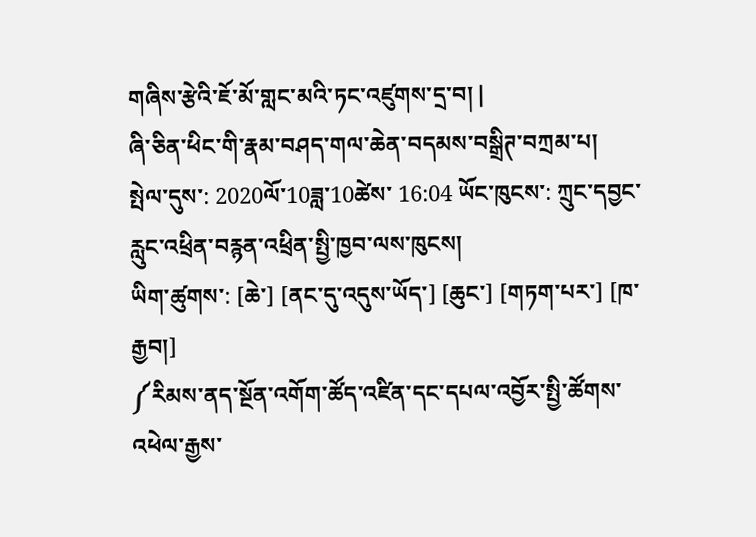གཞིས་རྩེའི་ཇོ་མོ་གླང་མའི་ཏང་འཛུགས་དྲ་བ། |
ཞི་ཅིན་ཕིང་གི་རྣམ་བཤད་གལ་ཆེན་བདམས་བསྒྲིཊ་བཀྲམ་པ།
སྤེལ་དུས་: 2020ལོ་10ཟླ་10ཚེས་ 16:04 ཡོང་ཁུངས་: ཀྲུང་དབྱང་རླུང་འཕྲིན་བརྙན་འཕྲིན་སྤྱི་ཁྱབ་ལས་ཁུངས།
ཡིག་ཚུགས་: [ཆེ་] [ནང་དུ་འདུས་ཡོད་] [ཆུང་] [གཏག་པར་] [ཁ་རྒྱབ།]
༼རིམས་ནད་སྔོན་འགོག་ཚོད་འཛིན་དང་དཔལ་འབྱོར་སྤྱི་ཚོགས་འཕེལ་རྒྱས་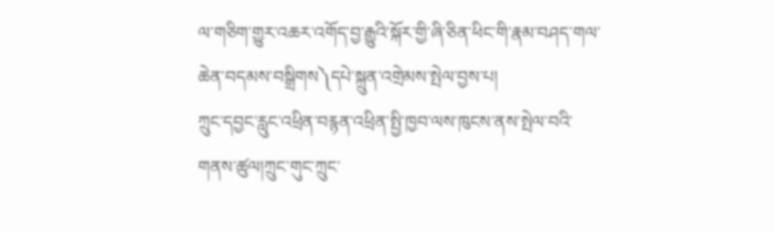ལ་གཅིག་གྱུར་འཆར་འགོད་བྱ་རྒྱུའི་སྐོར་གྱི་ཞི་ཅིན་ཕིང་གི་རྣམ་བཤད་གལ་ཆེན་བདམས་བསྒྲིགས༽དཔེ་སྐྲུན་འགྲེམས་སྤེལ་བྱས་པ།
ཀྲུང་དབྱང་རླུང་འཕྲིན་བརྙན་འཕྲིན་སྤྱི་ཁྱབ་ལས་ཁུངས་ནས་སྤེལ་བའི་གནས་ཚུལ།ཀྲུང་གུང་ཀྲུང་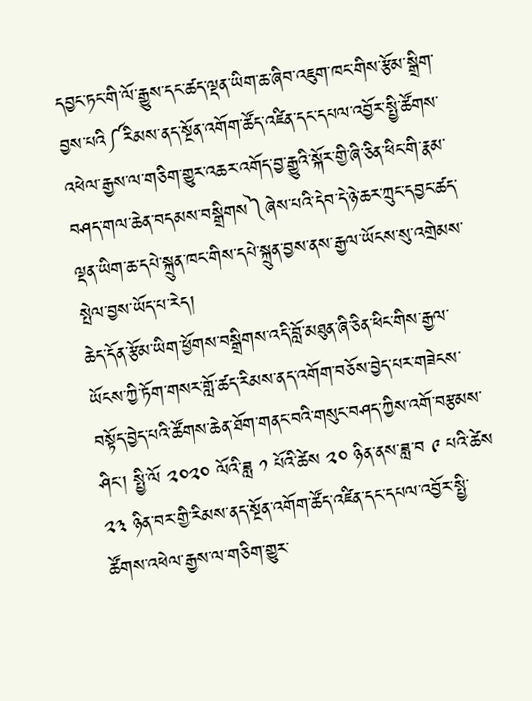དབྱང་ཏང་གི་ལོ་རྒྱུས་དང་ཚད་ལྡན་ཡིག་ཆ་ཞིབ་འཇུག་ཁང་གིས་རྩོམ་སྒྲིག་བྱས་པའི༼རིམས་ནད་སྔོན་འགོག་ཚོད་འཛིན་དང་དཔལ་འབྱོར་སྤྱི་ཚོགས་འཕེལ་རྒྱས་ལ་གཅིག་གྱུར་འཆར་འགོད་བྱ་རྒྱུའི་སྐོར་གྱི་ཞི་ཅིན་ཕིང་གི་རྣམ་བཤད་གལ་ཆེན་བདམས་བསྒྲིགས༽ཞེས་པའི་དེབ་དེ་ཉེ་ཆར་ཀྲུང་དབྱང་ཚད་ལྡན་ཡིག་ཆ་དཔེ་སྐྲུན་ཁང་གིས་དཔེ་སྐྲུན་བྱས་ནས་རྒྱལ་ཡོངས་སུ་འགྲེམས་སྤེལ་བྱས་ཡོད་པ་རེད།
ཆེད་དོན་རྩོམ་ཡིག་ཕྱོགས་བསྒྲིགས་འདི་བློ་མཐུན་ཞི་ཅིན་ཕིང་གིས་རྒྱལ་ཡོངས་ཀྱི་ཏོག་གསར་གློ་ཚད་རིམས་ནད་འགོག་བཅོས་བྱེད་པར་གཟེངས་བསྟོད་བྱེད་པའི་ཚོགས་ཆེན་ཐོག་གནང་བའི་གསུང་བཤད་ཀྱིས་འགོ་བརྩམས་ཤིང་། སྤྱི་ལོ ༢༠༢༠ ལོའི་ཟླ ༡ པོའི་ཚེས ༢༠ ཉིན་ནས་ཟླ་བ ༩ པའི་ཚེས ༢༣ ཉིན་བར་གྱི་རིམས་ནད་སྔོན་འགོག་ཚོད་འཛིན་དང་དཔལ་འབྱོར་སྤྱི་ཚོགས་འཕེལ་རྒྱས་ལ་གཅིག་གྱུར་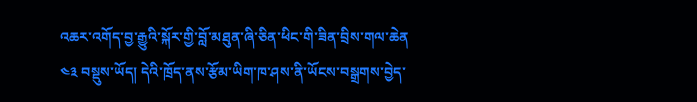འཆར་འགོད་བྱ་རྒྱུའི་སྐོར་གྱི་བློ་མཐུན་ཞི་ཅིན་ཕིང་གི་ཟིན་བྲིས་གལ་ཆེན ༤༣ བསྡུས་ཡོད། དེའི་ཁྲོད་ནས་རྩོམ་ཡིག་ཁ་ཤས་ནི་ཡོངས་བསྒྲགས་བྱེད་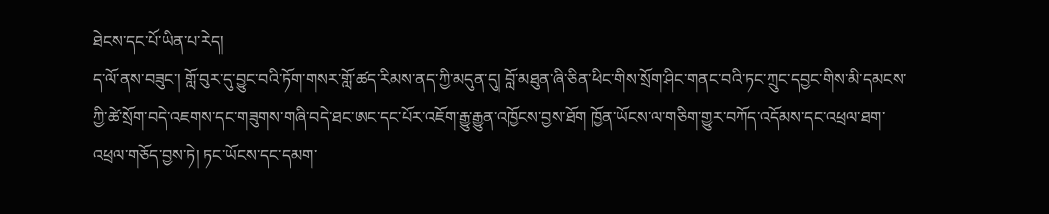ཐེངས་དང་པོ་ཡིན་པ་རེད།
ད་ལོ་ནས་བཟུང་། གློ་བུར་དུ་བྱུང་བའི་ཏོག་གསར་གློ་ཚད་རིམས་ནད་ཀྱི་མདུན་དུ། བློ་མཐུན་ཞི་ཅིན་ཕིང་གིས་སྲོག་ཤིང་གནང་བའི་ཏང་ཀྲུང་དབྱང་གིས་མི་དམངས་ཀྱི་ཚེ་སྲོག་བདེ་འཇགས་དང་གཟུགས་གཞི་བདེ་ཐང་ཨང་དང་པོར་འཇོག་རྒྱུ་རྒྱུན་འཁྱོངས་བྱས་ཐོག ཁྱོན་ཡོངས་ལ་གཅིག་གྱུར་བཀོད་འདོམས་དང་འཕྲལ་ཐག་འཕྲལ་གཅོད་བྱས་ཏེ། ཏང་ཡོངས་དང་དམག་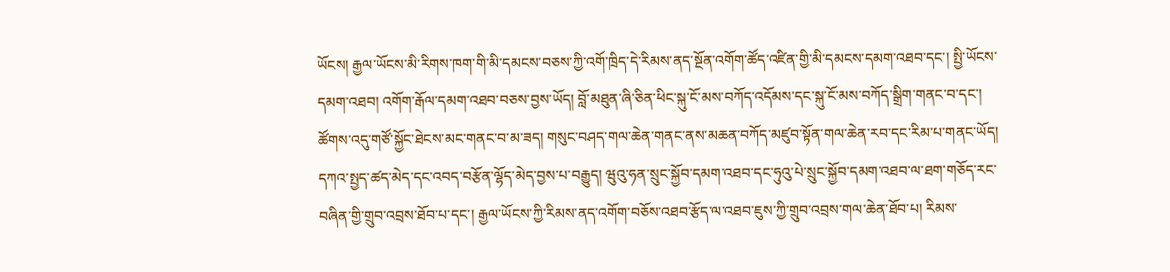ཡོངས། རྒྱལ་ཡོངས་མི་རིགས་ཁག་གི་མི་དམངས་བཅས་ཀྱི་འགོ་ཁྲིད་དེ་རིམས་ནད་སྔོན་འགོག་ཚོད་འཛིན་གྱི་མི་དམངས་དམག་འཐབ་དང་། སྤྱི་ཡོངས་དམག་འཐབ། འགོག་རྒོལ་དམག་འཐབ་བཅས་བྱས་ཡོད། བློ་མཐུན་ཞི་ཅིན་ཕིང་སྐུ་ངོ་མས་བཀོད་འདོམས་དང་སྐུ་ངོ་མས་བཀོད་སྒྲིག་གནང་བ་དང་། ཚོགས་འདུ་གཙོ་སྐྱོང་ཐེངས་མང་གནང་བ་མ་ཟད། གསུང་བཤད་གལ་ཆེན་གནང་ནས་མཆན་བཀོད་མཛུབ་སྟོན་གལ་ཆེན་རབ་དང་རིམ་པ་གནང་ཡོད། དཀའ་སྤྱད་ཚད་མེད་དང་འབད་བརྩོན་ལྷོད་མེད་བྱས་པ་བརྒྱུད། ཝུའུ་ཧན་སྲུང་སྐྱོབ་དམག་འཐབ་དང་ཧུའུ་པེ་སྲུང་སྐྱོབ་དམག་འཐབ་ལ་ཐག་གཅོད་རང་བཞིན་གྱི་གྲུབ་འབྲས་ཐོབ་པ་དང་། རྒྱལ་ཡོངས་ཀྱི་རིམས་ནད་འགོག་བཅོས་འཐབ་རྩོད་ལ་འཐབ་ཇུས་ཀྱི་གྲུབ་འབྲས་གལ་ཆེན་ཐོབ་པ། རིམས་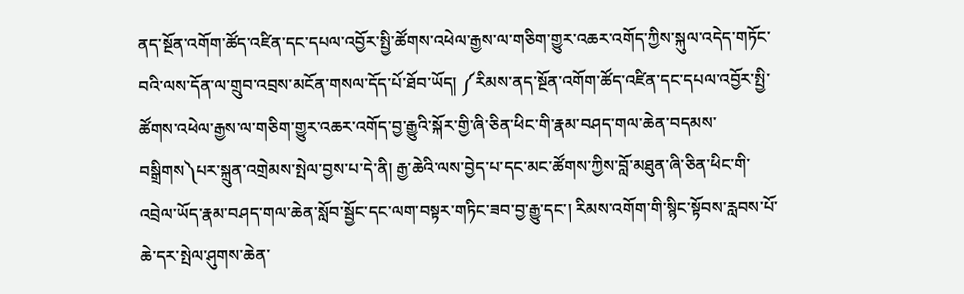ནད་སྔོན་འགོག་ཚོད་འཛིན་དང་དཔལ་འབྱོར་སྤྱི་ཚོགས་འཕེལ་རྒྱས་ལ་གཅིག་གྱུར་འཆར་འགོད་ཀྱིས་སྐུལ་འདེད་གཏོང་བའི་ལས་དོན་ལ་གྲུབ་འབྲས་མངོན་གསལ་དོད་པོ་ཐོབ་ཡོད། ༼རིམས་ནད་སྔོན་འགོག་ཚོད་འཛིན་དང་དཔལ་འབྱོར་སྤྱི་ཚོགས་འཕེལ་རྒྱས་ལ་གཅིག་གྱུར་འཆར་འགོད་བྱ་རྒྱུའི་སྐོར་གྱི་ཞི་ཅིན་ཕིང་གི་རྣམ་བཤད་གལ་ཆེན་བདམས་བསྒྲིགས༽པར་སྐྲུན་འགྲེམས་སྤེལ་བྱས་པ་དེ་ནི། རྒྱ་ཆེའི་ལས་བྱེད་པ་དང་མང་ཚོགས་ཀྱིས་བློ་མཐུན་ཞི་ཅིན་ཕིང་གི་འབྲེལ་ཡོད་རྣམ་བཤད་གལ་ཆེན་སློབ་སྦྱོང་དང་ལག་བསྟར་གཏིང་ཟབ་བྱ་རྒྱུ་དང་། རིམས་འགོག་གི་སྙིང་སྟོབས་རླབས་པོ་ཆེ་དར་སྤེལ་ཤུགས་ཆེན་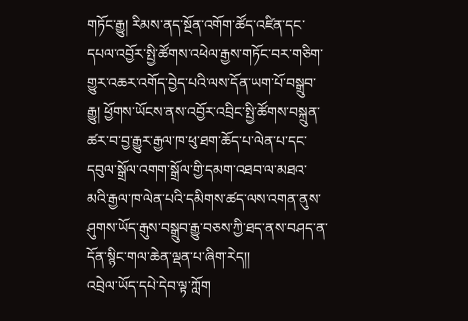གཏོང་རྒྱུ། རིམས་ནད་སྔོན་འགོག་ཚོད་འཛིན་དང་དཔལ་འབྱོར་སྤྱི་ཚོགས་འཕེལ་རྒྱས་གཏོང་བར་གཅིག་གྱུར་འཆར་འགོད་བྱེད་པའི་ལས་དོན་ཡག་པོ་བསྒྲུབ་རྒྱུ། ཕྱོགས་ཡོངས་ནས་འབྱོར་འབྲིང་སྤྱི་ཚོགས་བསྐྲུན་ཚར་བ་བྱ་རྒྱུར་རྒྱལ་ཁ་ཕུ་ཐག་ཆོད་པ་ལེན་པ་དང་དབུལ་སྒྲོལ་འགག་སྒྲོལ་གྱི་དམག་འཐབ་ལ་མཐའ་མའི་རྒྱལ་ཁ་ལེན་པའི་དམིགས་ཚད་ལས་འགན་ནུས་ཤུགས་ཡོད་རྒུས་བསྒྲུབ་རྒྱུ་བཅས་ཀྱི་ཐད་ནས་བཤད་ན་དོན་སྙིང་གལ་ཆེན་ལྡན་པ་ཞིག་རེད།།
འབྲེལ་ཡོད་དཔེ་དེབ་ལྟ་ཀློག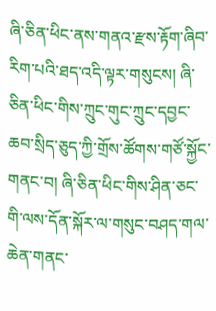ཞི་ཅིན་ཕིང་ནས་གནའ་རྫས་རྟོག་ཞིབ་རིག་པའི་ཐད་འདི་ལྟར་གསུངས། ཞི་ཅིན་ཕིང་གིས་ཀྲུང་གུང་ཀྲུང་དབྱང་ཆབ་སྲིད་ཅུད་ཀྱི་གྲོས་ཚོགས་གཙོ་སྐྱོང་གནང་བ། ཞི་ཅིན་ཕིང་གིས་ཤིན་ཅང་གི་ལས་དོན་སྐོར་ལ་གསུང་བཤད་གལ་ཆེན་གནང་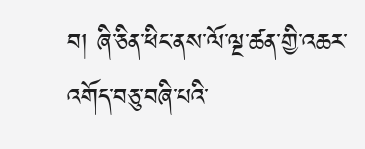བ། ཞི་ཅིན་ཕིང་ནས་ལོ་ལྔ་ཚན་གྱི་འཆར་འགོད་བཅུ་བཞི་པའི་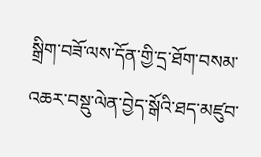སྒྲིག་བཟོ་ལས་དོན་གྱི་དྲ་ཐོག་བསམ་འཆར་བསྡུ་ལེན་བྱེད་སྒོའི་ཐད་མཛུབ་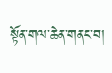སྟོན་གལ་ཆེན་གནང་བ།